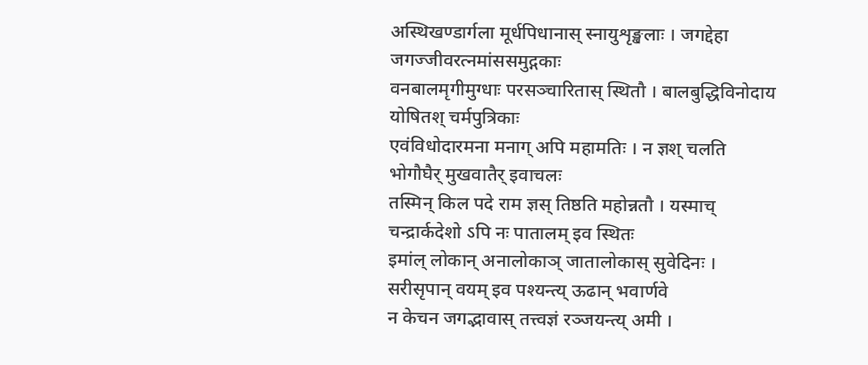अस्थिखण्डार्गला मूर्धपिधानास् स्नायुशृङ्खलाः । जगद्देहा जगज्जीवरत्नमांससमुद्गकाः
वनबालमृगीमुग्धाः परसञ्चारितास् स्थितौ । बालबुद्धिविनोदाय योषितश् चर्मपुत्रिकाः
एवंविधोदारमना मनाग् अपि महामतिः । न ज्ञश् चलति भोगौघैर् मुखवातैर् इवाचलः
तस्मिन् किल पदे राम ज्ञस् तिष्ठति महोन्नतौ । यस्माच् चन्द्रार्कदेशो ऽपि नः पातालम् इव स्थितः
इमांल् लोकान् अनालोकाञ् जातालोकास् सुवेदिनः । सरीसृपान् वयम् इव पश्यन्त्य् ऊढान् भवार्णवे
न केचन जगद्भावास् तत्त्वज्ञं रञ्जयन्त्य् अमी ।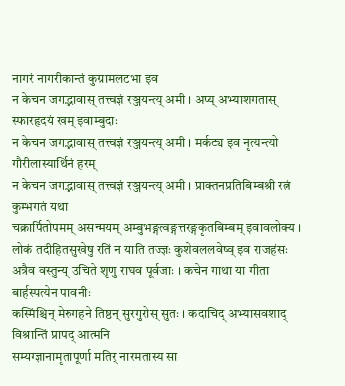नागरं नागरीकान्तं कुग्रामलटभा इव
न केचन जगद्भावास् तत्त्वज्ञं रञ्जयन्त्य् अमी । अप्य् अभ्याशगतास् स्फारहृदयं खम् इवाम्बुदाः
न केचन जगद्भावास् तत्त्वज्ञं रञ्जयन्त्य् अमी । मर्कट्य इव नृत्यन्त्यो गौरीलास्यार्थिनं हरम्
न केचन जगद्भावास् तत्त्वज्ञं रञ्जयन्त्य् अमी । प्राक्तनप्रतिबिम्बश्री रत्नं कुम्भगतं यथा
चक्रार्पितोपमम् असन्मयम् अम्बुभङ्गत्वङ्गत्तरङ्गकृतबिम्बम् इवावलोक्य । लोकं तदीहितसुखेषु रतिं न याति तज्ज्ञः कुशेवललवेष्व् इव राजहंसः
अत्रैव वस्तुन्य् उचिते शृणु राघव पूर्वजाः । कचेन गाथा या गीता बार्हस्पत्येन पावनीः
कस्मिंश्चिन् मेरुगहने तिष्ठन् सुरगुरोस् सुतः । कदाचिद् अभ्यासवशाद् विश्रान्तिं प्रापद् आत्मनि
सम्यग्ज्ञानामृतापूर्णा मतिर् नारमतास्य सा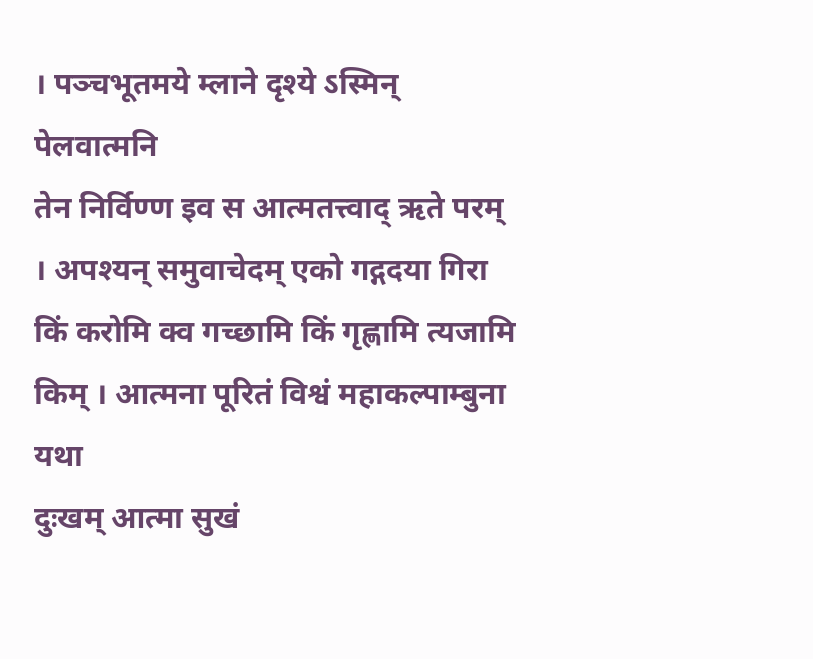। पञ्चभूतमये म्लाने दृश्ये ऽस्मिन् पेलवात्मनि
तेन निर्विण्ण इव स आत्मतत्त्वाद् ऋते परम् । अपश्यन् समुवाचेदम् एको गद्गदया गिरा
किं करोमि क्व गच्छामि किं गृह्णामि त्यजामि किम् । आत्मना पूरितं विश्वं महाकल्पाम्बुना यथा
दुःखम् आत्मा सुखं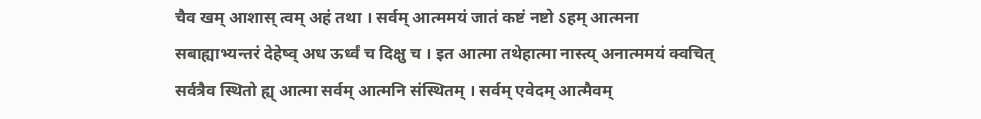चैव खम् आशास् त्वम् अहं तथा । सर्वम् आत्ममयं जातं कष्टं नष्टो ऽहम् आत्मना
सबाह्याभ्यन्तरं देहेष्व् अध ऊर्ध्वं च दिक्षु च । इत आत्मा तथेहात्मा नास्त्य् अनात्ममयं क्वचित्
सर्वत्रैव स्थितो ह्य् आत्मा सर्वम् आत्मनि संस्थितम् । सर्वम् एवेदम् आत्मैवम्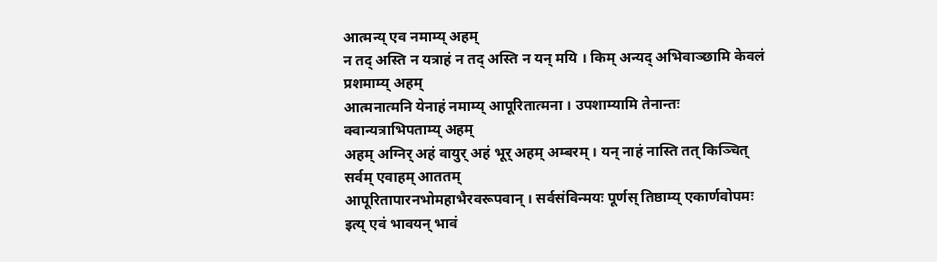आत्मन्य् एव नमाम्य् अहम्
न तद् अस्ति न यत्राहं न तद् अस्ति न यन् मयि । किम् अन्यद् अभिवाञ्छामि केवलं प्रशमाम्य् अहम्
आत्मनात्मनि येनाहं नमाम्य् आपूरितात्मना । उपशाम्यामि तेनान्तः क्वान्यत्राभिपताम्य् अहम्
अहम् अग्निर् अहं वायुर् अहं भूर् अहम् अम्बरम् । यन् नाहं नास्ति तत् किञ्चित् सर्वम् एवाहम् आततम्
आपूरितापारनभोमहाभैरवरूपवान् । सर्वसंविन्मयः पूर्णस् तिष्ठाम्य् एकार्णवोपमः
इत्य् एवं भावयन् भावं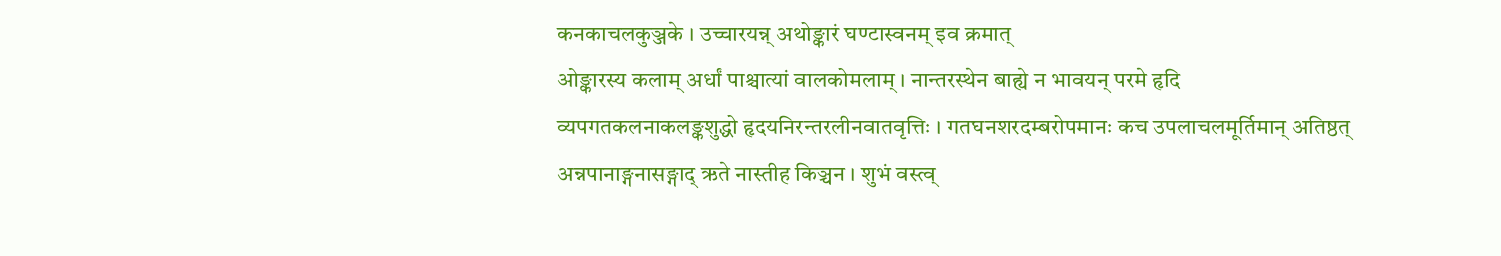कनकाचलकुञ्जके । उच्चारयन्न् अथोङ्कारं घण्टास्वनम् इव क्रमात्
ओङ्कारस्य कलाम् अर्धां पाश्चात्यां वालकोमलाम् । नान्तरस्थेन बाह्ये न भावयन् परमे हृदि
व्यपगतकलनाकलङ्कशुद्धो हृदयनिरन्तरलीनवातवृत्तिः । गतघनशरदम्बरोपमानः कच उपलाचलमूर्तिमान् अतिष्ठत्
अन्नपानाङ्गनासङ्गाद् ऋते नास्तीह किञ्चन । शुभं वस्त्व्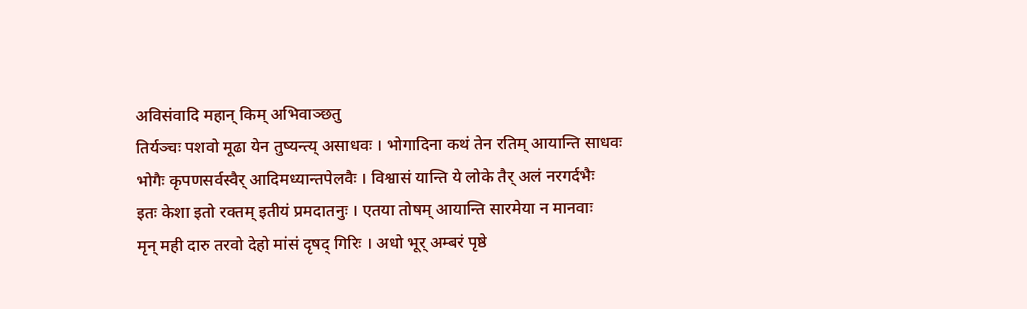अविसंवादि महान् किम् अभिवाञ्छतु
तिर्यञ्चः पशवो मूढा येन तुष्यन्त्य् असाधवः । भोगादिना कथं तेन रतिम् आयान्ति साधवः
भोगैः कृपणसर्वस्वैर् आदिमध्यान्तपेलवैः । विश्वासं यान्ति ये लोके तैर् अलं नरगर्दभैः
इतः केशा इतो रक्तम् इतीयं प्रमदातनुः । एतया तोषम् आयान्ति सारमेया न मानवाः
मृन् मही दारु तरवो देहो मांसं दृषद् गिरिः । अधो भूर् अम्बरं पृष्ठे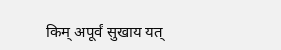किम् अपूर्वं सुखाय यत्